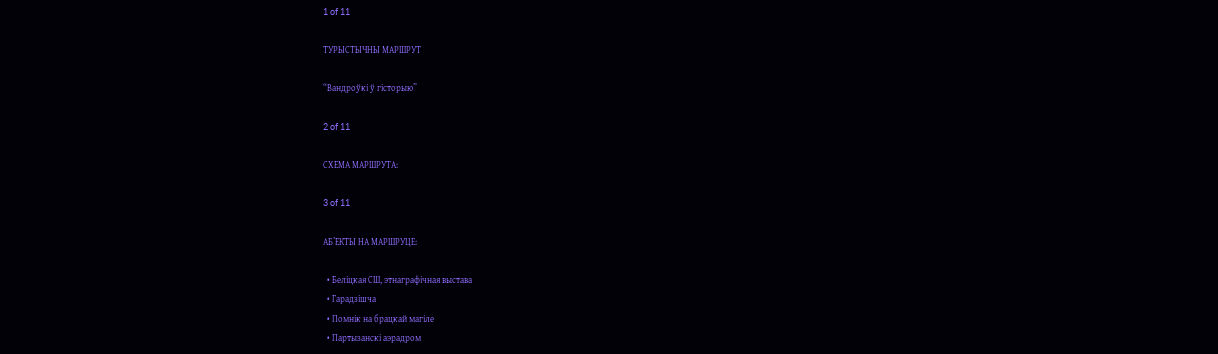1 of 11

ТУРЫСТЫЧНЫ МАРШРУТ

“Вандроўкі ў гісторыю”

2 of 11

СХЕМА МАРШРУТА:

3 of 11

АБ’ЕКТЫ НА МАРШРУЦЕ:

  • Беліцкая СШ, этнаграфічная выстава
  • Гарадзішча
  • Помнік на брацкай магіле
  • Партызанскі аэрадром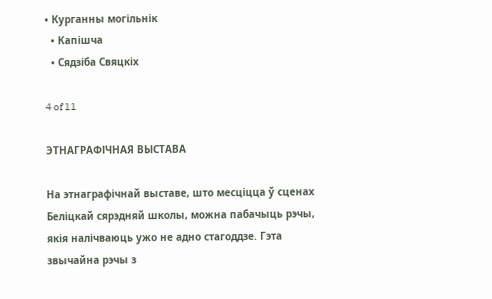• Курганны могільнік
  • Капішча
  • Сядзіба Свяцкіх

4 of 11

ЭТНАГРАФІЧНАЯ ВЫСТАВА

На этнаграфічнай выставе, што месціцца ў сценах Беліцкай сярэдняй школы, можна пабачыць рэчы, якія налічваюць ужо не адно стагоддзе. Гэта звычайна рэчы з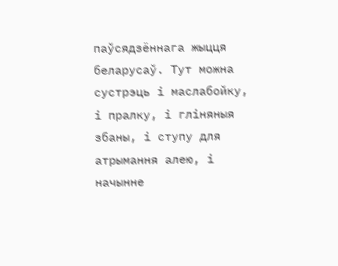паўсядзённага жыцця беларусаў. Тут можна сустрэць і маслабойку, і пралку, і гліняныя збаны, і ступу для атрымання алею, і начынне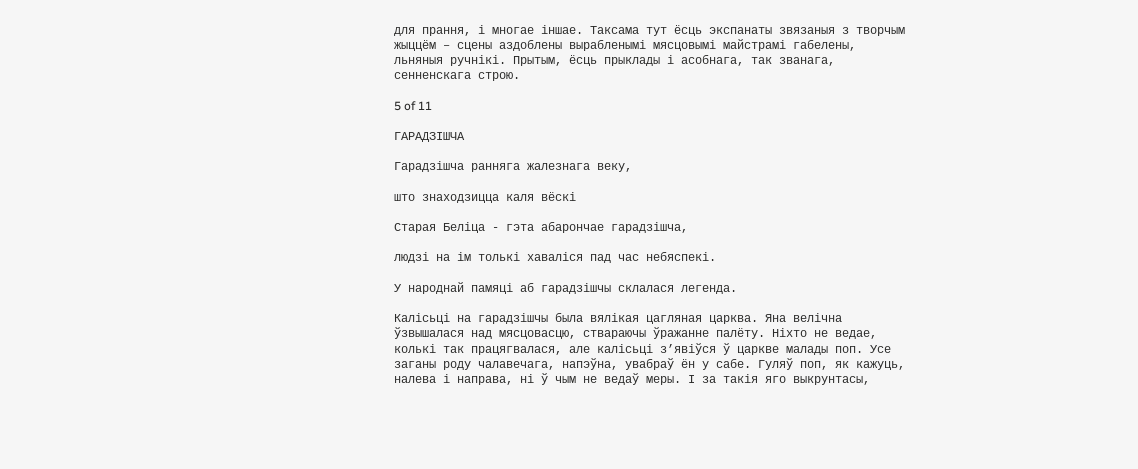для прання, і многае іншае. Таксама тут ёсць экспанаты звязаныя з творчым жыццём – сцены аздоблены вырабленымі мясцовымі майстрамі габелены, льняныя ручнікі. Прытым, ёсць прыклады і асобнага, так званага, сенненскага строю.

5 of 11

ГАРАДЗІШЧА

Гарадзішча ранняга жалезнага веку,

што знаходзицца каля вёскі

Старая Беліца - гэта абарончае гарадзішча,

людзі на ім толькі хаваліся пад час небяспекі.

У народнай памяці аб гарадзішчы склалася легенда.

Калісьці на гарадзішчы была вялікая цагляная царква. Яна велічна ўзвышалася над мясцовасцю, ствараючы ўражанне палёту. Ніхто не ведае, колькі так працягвалася, але калісьці з’явіўся ў царкве малады поп. Усе заганы роду чалавечага, напэўна, увабраў ён у сабе. Гуляў поп, як кажуць, налева і направа, ні ў чым не ведаў меры. І за такія яго выкрунтасы,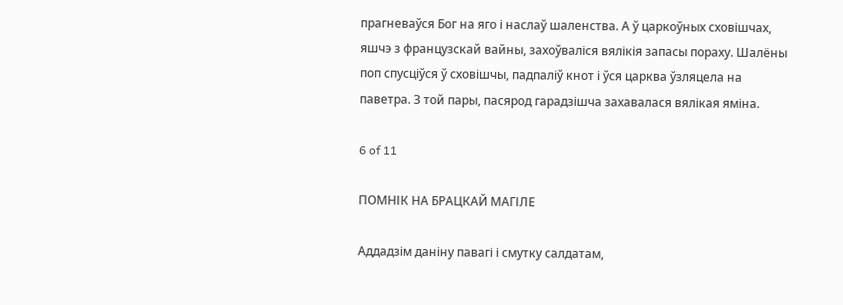прагневаўся Бог на яго і наслаў шаленства. А ў царкоўных сховішчах, яшчэ з французскай вайны, захоўваліся вялікія запасы пораху. Шалёны поп спусціўся ў сховішчы, падпаліў кнот і ўся царква ўзляцела на паветра. З той пары, пасярод гарадзішча захавалася вялікая яміна.

6 of 11

ПОМНІК НА БРАЦКАЙ МАГІЛЕ

Аддадзім даніну павагі і смутку салдатам,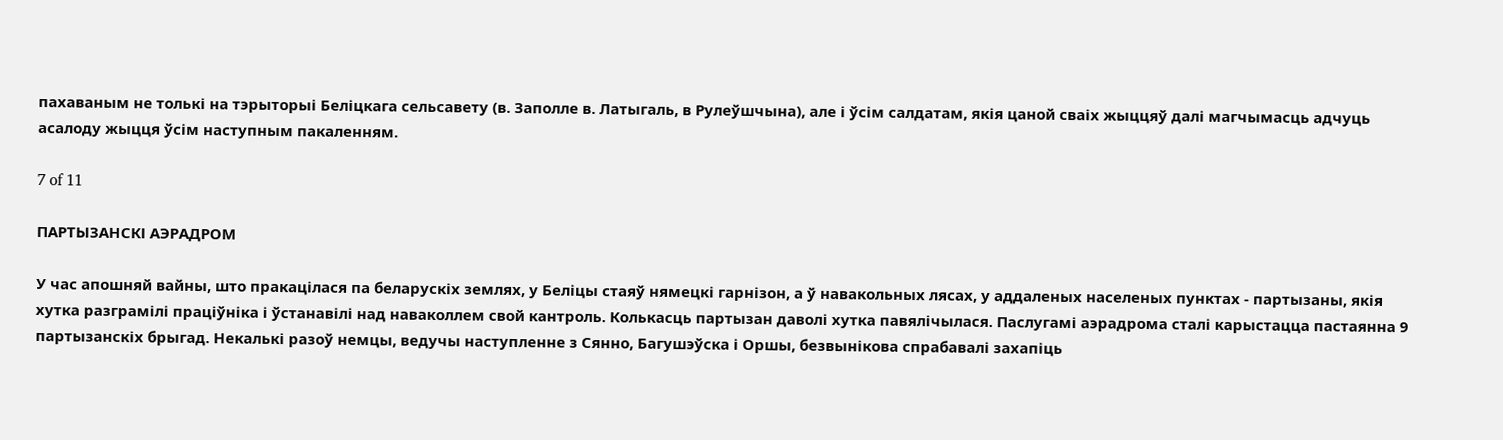пахаваным не толькі на тэрыторыі Беліцкага сельсавету (в. Заполле в. Латыгаль, в Рулеўшчына), але і ўсім салдатам, якія цаной сваіх жыццяў далі магчымасць адчуць асалоду жыцця ўсім наступным пакаленням.

7 of 11

ПАРТЫЗАНСКІ АЭРАДРОМ

У час апошняй вайны, што пракацілася па беларускіх землях, у Беліцы стаяў нямецкі гарнізон, а ў навакольных лясах, у аддаленых населеных пунктах - партызаны, якія хутка разграмілі праціўніка і ўстанавілі над наваколлем свой кантроль. Колькасць партызан даволі хутка павялічылася. Паслугамі аэрадрома сталі карыстацца пастаянна 9 партызанскіх брыгад. Некалькі разоў немцы, ведучы наступленне з Сянно, Багушэўска і Оршы, безвынікова спрабавалі захапіць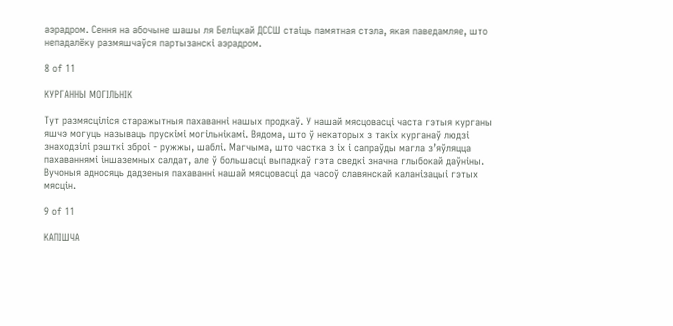аэрадром. Сення на абочыне шашы ля Беліцкай ДССШ стаіць памятная стэла, якая паведамляе, што непадалёку размяшчаўся партызанскі аэрадром.

8 of 11

КУРГАННЫ МОГІЛЬНІК

Тут размясціліся старажытныя пахаванні нашых продкаў. У нашай мясцовасці часта гэтыя курганы яшчэ могуць называць прускімі могільнікамі. Вядома, што ў некаторых з такіх курганаў людзі знаходзілі рэшткі зброі - ружжы, шаблі. Магчыма, што частка з іх і сапраўды магла з’яўляцца пахаваннямі іншаземных салдат, але ў большасці выпадкаў гэта сведкі значна глыбокай даўніны. Вучоныя адносяць дадзеныя пахаванні нашай мясцовасці да часоў славянскай каланізацыі гэтых мясцін.

9 of 11

КАПІШЧА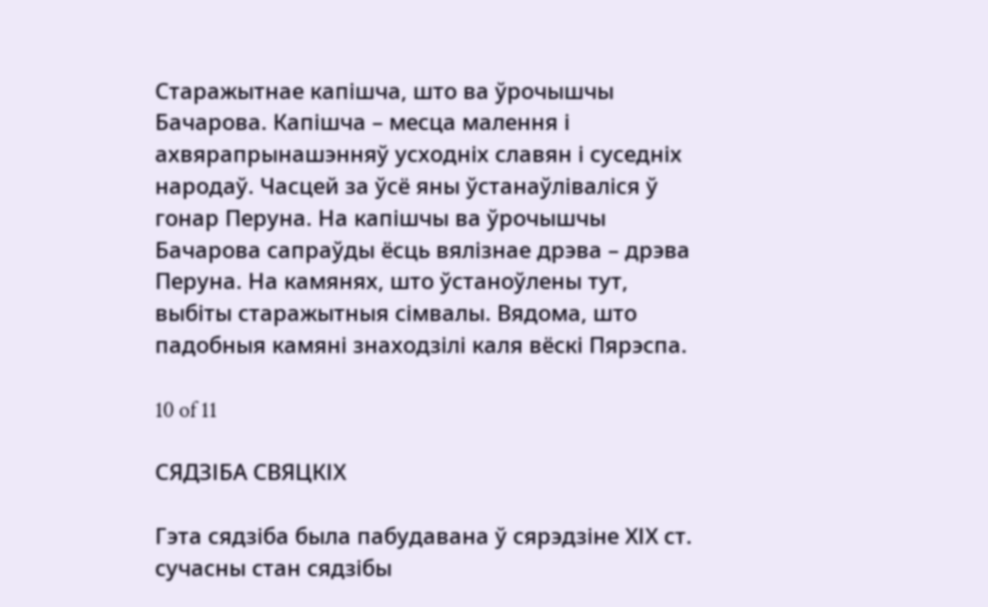Старажытнае капішча, што ва ўрочышчы Бачарова. Капішча – месца малення і ахвярапрынашэнняў усходніх славян і суседніх народаў. Часцей за ўсё яны ўстанаўліваліся ў гонар Перуна. На капішчы ва ўрочышчы Бачарова сапраўды ёсць вялізнае дрэва – дрэва Перуна. На камянях, што ўстаноўлены тут, выбіты старажытныя сімвалы. Вядома, што падобныя камяні знаходзілі каля вёскі Пярэспа.

10 of 11

СЯДЗІБА СВЯЦКІХ

Гэта сядзіба была пабудавана ў сярэдзіне ХІХ ст. сучасны стан сядзібы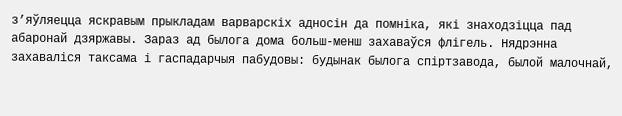з’яўляецца яскравым прыкладам варварскіх адносін да помніка, які знаходзіцца пад абаронай дзяржавы. Зараз ад былога дома больш-менш захаваўся флігель. Нядрэнна захаваліся таксама і гаспадарчыя пабудовы: будынак былога спіртзавода, былой малочнай,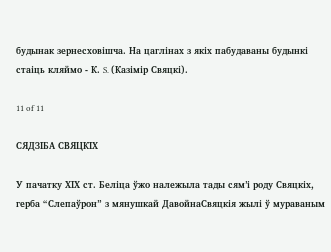будынак зернесховішча. На цаглінах з якіх пабудаваны будынкі стаіць кляймо - К. S. (Казімір Свяцкі).

11 of 11

СЯДЗІБА СВЯЦКІХ

У пачатку ХІХ ст. Беліца ўжо належыла тады сям’і роду Свяцкіх, герба “Слепаўрон” з мянушкай ДавойнаСвяцкія жылі ў мураваным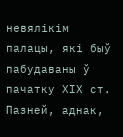невялікім палацы, які быў пабудаваны ў пачатку ХІХ ст. Пазней, аднак,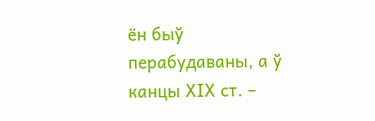ён быў перабудаваны, а ў канцы ХІХ ст. –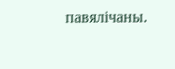павялічаны.